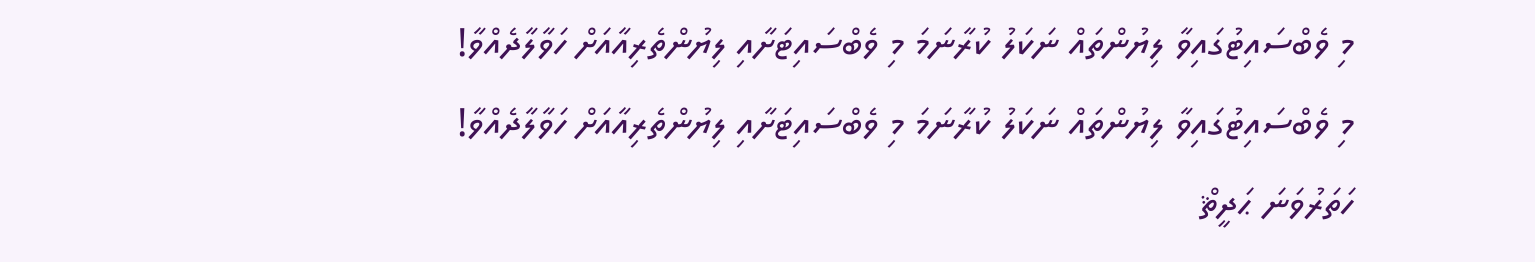މި ވެބްސައިޓުގައިވާ ލިޔުންތައް ނަކަލު ކުރާނަމަ މި ވެބްސައިޓަށާއި ލިޔުންތެރިއާއަށް ހަވާލާދެއްވާ!
މި ވެބްސައިޓުގައިވާ ލިޔުންތައް ނަކަލު ކުރާނަމަ މި ވެބްސައިޓަށާއި ލިޔުންތެރިއާއަށް ހަވާލާދެއްވާ!
ހަތަރުވަނަ ޙަދީޘް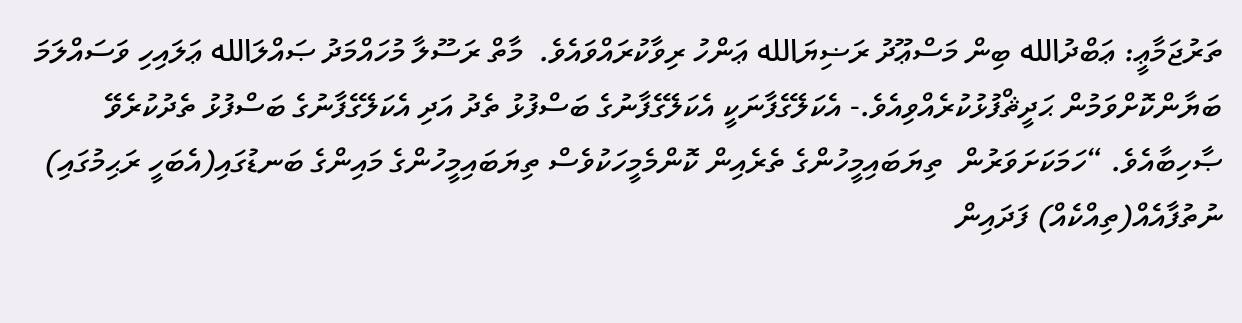ތަރުޖަމާޢީ: ޢަބްދުالله ބިން މަސްޢޫދު ރަޟިޔަالله ޢަންހު ރިވާކުރައްވައެވެ.  މާތް ރަސޫލާ މުހައްމަދު ޞައްލަالله ޢަލައިހި ވަސައްލަމަ ބަޔާންކޮށްވަމުން ޙަދީޘްފުޅުކުރެއްވިއެވެ.- އެކަލޭގެފާނަކީ އެކަލޭގެފާނުގެ ބަސްފުޅު ތެދު އަދި އެކަލޭގެފާނުގެ ބަސްފުޅު ތެދުކުރެވޭ ޞާހިބާއެވެ. “ހަމަކަށަވަރުން  ތިޔަބައިމީހުންގެ ތެރެއިން ކޮންމެމީހަކުވެސް ތިޔަބައިމީހުންގެ މައިންގެ ބަނޑުގައި(އެބަހީ ރަޙިމުގައި) ނުތުފާއެއް(ތިއްކެއް) ފަދައިން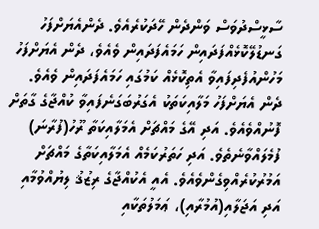ސާޅީސްދުވަސް ވަންދެން ހޭދަކުރެއެވެ. ދެންއެޔަށްފަހު ގަނޑުލޭކޮޅެއްފަދައިން ހަމައެފަދައިން ވެއެވެ، ދެން އެޔަށްފަހު މަހުންއުފެދިފައިވާ އެތިކޮޅެއް ކަމުގައި ހަމައެފަދައިން ވެއެވެ. ދެން އެޔަށްފަހު މަލާއިކަތަކު އެގަރުބަގަނެފައިވާ ކުއްޖާގެ ގާތަށް ފޮނުއްވެއެވެ. އަދި އޭގެ މައްޗަށް އެމަލާއިކަތާ ރޫހު(ފުރާނަ) ފުމެލައްވާނެތެވެ. އަދި ހަތަރުކަމެއް އެމަލާއިކަތާގެ މައްޗަށް އަމުރުކުރެއްވިގެންވެއެވެ. އެއީ އެކުއްޖާގެ ރިޒުޤު ލިޔުއްވުމާއި އަދި އަޖަލާއި(އުމުރާއި)، ޢަމަލުތަކާއި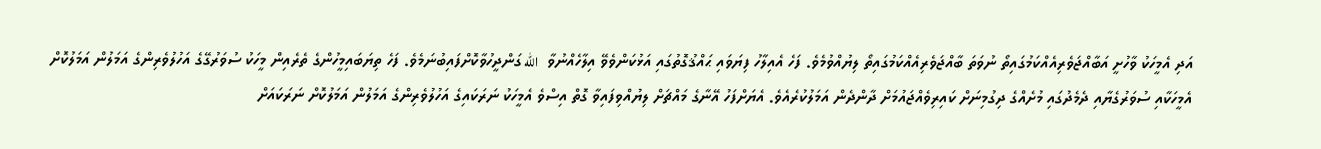އަދި އެމީހަކު ވާހުށީ އަބާއްޖަވެރިއެއްކަމުގައިތޯ ނުވަތަ ބާއްޖަވެރިއެއްކަމުގައިތޯ ލިޔުއްވުމެވެ. ފަހެ އެއިލާހު ފިޔަވައި ޙައްޤުގޮތުގައި އަޅުކަންވެވޭ އިލާހެއްނުވާ  الله ގަންދީހުވާކޮށްފައިބުނަމެވެ. ފަހެ ތިޔަބައިމީހުންގެ ތެރެއިން މީހަކު ސުވަރުގޭގެ އަހުލުވެރިންގެ އަމަލުން އަމަލުކޮށް އެމީހަކާއި ސުވަރުގެޔާއި ދެމެދުގައި މުށެއްގެ ދިގުމިނަށް ކައިރިވެއްޖައުމަށް ދާންދެން އަމަލުކުރެއެވެ. އެޔަށްފަހު އޭނާގެ މައްޗަށް ލިޔުއްވިފައިވާ ގޮތް އިސްވެ އެމީހަކު ނަރަކައިގެ އަހުލުވެރިންގެ އަމަލުން އަމަލުކޮށް ނަރަކައަށް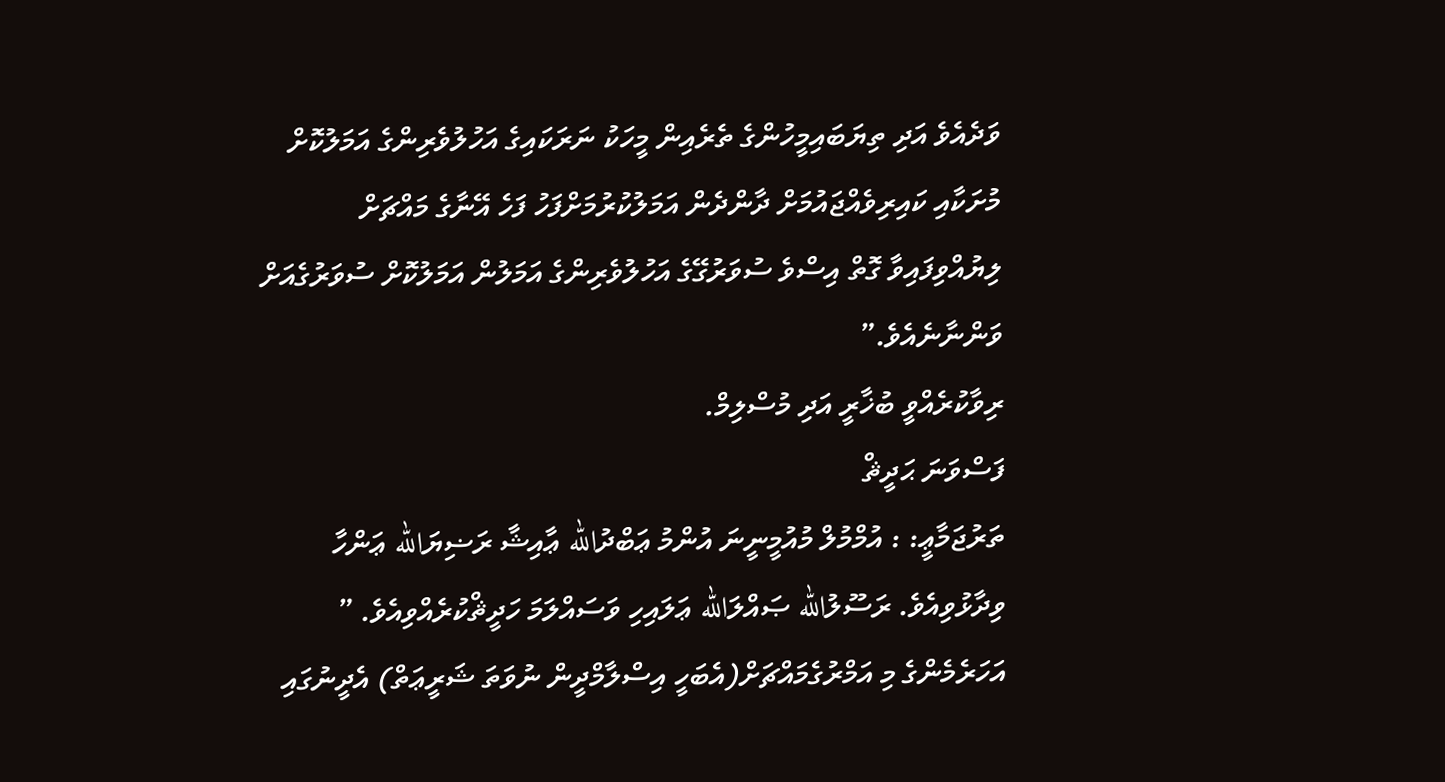ވަދެއެވެ އަދި ތިޔަބައިމީހުންގެ ތެރެއިން މީހަކު ނަރަކައިގެ އަހުލުވެރިންގެ އަމަލުކޮށް މުށަކާއި ކައިރިވެއްޖައުމަށް ދާންދެން އަމަލުކުރުމަށްފަހު ފަހެ އޭނާގެ މައްޗަށް ލިޔުއްވިފައިވާ ގޮތް އިސްވެ ސުވަރުގޭގެ އަހުލުވެރިންގެ އަމަލުން އަމަލުކޮށް ސުވަރުގެއަށް ވަންނާނެއެވެ.”
ރިވާކުރެއްވީ ބުޚާރީ އަދި މުސްލިމް.
ފަސްވަނަ ޙަދީޘް
ތަރުޖަމާޢީ: : އުމްމުލް މުއުމީނީނަ އުންމު ޢަބްދުالله ޢާއިޝާ ރަޟިޔަالله ޢަންހާ ވިދާޅުވިއެވެ. ރަސޫލުالله ޞައްލަالله ޢަލައިހި ވަސައްލަމަ ހަދީޘްކުރެއްވިއެވެ. ” އަހަރެމެންގެ މި އަމްރުގެމައްޗަށް(އެބަހީ އިސްލާމްދީން ނުވަތަ ޝަރީޢަތް) އެދީނުގައި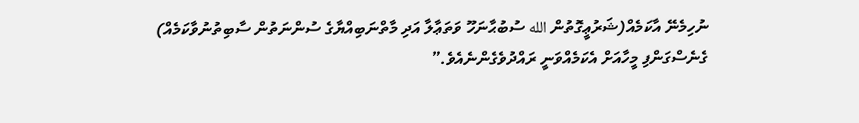ނުހިމެނޭ އާކަމެއް(ޝަރުޢީގޮތުން الله ސުބުޙާނަހޫ ވަތަޢާލާ އަދި މާތްނަބިއްޔާގެ ސުންނަތުން ސާބިތުނުވާކަމެއް) ގެނެސްގަންފި މީހާއަށް އެކަމެއްވަނީ ރައްދުވެގެންނެއެވެ.”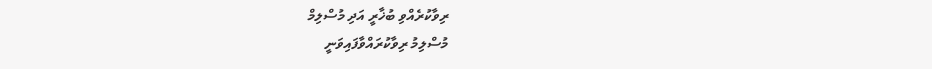ރިވާކުރެއްވި ބުޚާރީ އަދި މުސްލިމް
މުސްލިމު ރިވާކުރައްވާފައިވަނީ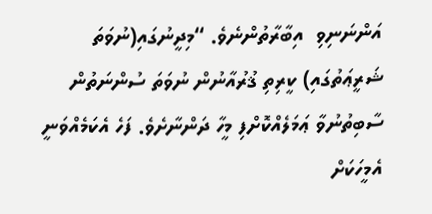އަންނަނިވި  އިބާރާތުންނެވެ. “މިދީނުގައި(ނުވަތަ ޝަރީޢަތުގައި) ކީރިތި ޤުރުއާނުން ނުވަތަ ސުންނަތުން ސާބިތުނުވާ ޢަމަލެއްކޮށްފި މީހާ ދަންނާށެވެ. ފަހެ އެކަމެއްވަނީ އެމީހަކަށް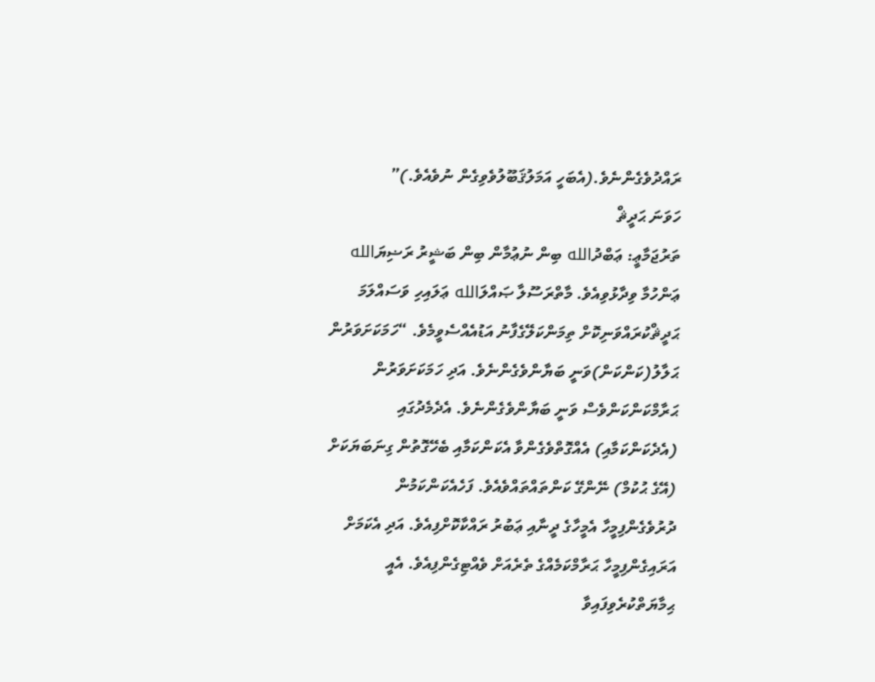ރައްދުވެގެންނެވެ.(އެބަހީ އަމަލުޤަބޫލުވެވިގެން ނުވެއެވެ.)”
ހަވަނަ ޙަދީޘް
ތަރުޖަމާޢީ: ޢަބްދުالله ބިން ނުޢުމާން ބިން ބަޝީރު ރަޟިޔަالله ޢަންހުމާ ވިދާޅުވިއެވެ. މާތްރަސޫލާ ޞައްލަالله ޢަލައިހި ވަސައްލަމަ ޙަދީޘްކުރައްވަނިކޮށް ތިމަންކަލޭގެފާނު އަޑުއެއްސެވީމެވެ. “ހަމަކަށަވަރުން ޙަލާލު(ކަންކަން)ވަނީ ބަޔާންވެގެންނެވެ. އަދި ހަމަކަށަވަރުން ޙަރާމްކަންކަންވެސް ވަނީ ބަޔާންވެގެންނެވެ. އެދެމެދުގައި (އެދެކަންކަމާއި) އެއްގޮތްވެގެންވާ އެކަންކަމާއި ބެހޭގޮތުން ގިނަބަޔަކަށް (އޭގެ ޙުކުމް) ނޭންގޭ ކަންތައްތައްވެއެވެ. ފަހެއެކަންކަމުން ދުރުވެގެންފިމީހާ އެމީހާގެ ދީނާއި ޢަބުރު ރައްކާކޮށްފިއެވެ. އަދި އެކަމަށް އަރައިގެންފިމީހާ ޙަރާމްކަމެއްގެ ތެރެއަށް ވެއްޓިގެންފިއެވެ. އެއީ ޙިމާޔަތްކުރެވިފައިވާ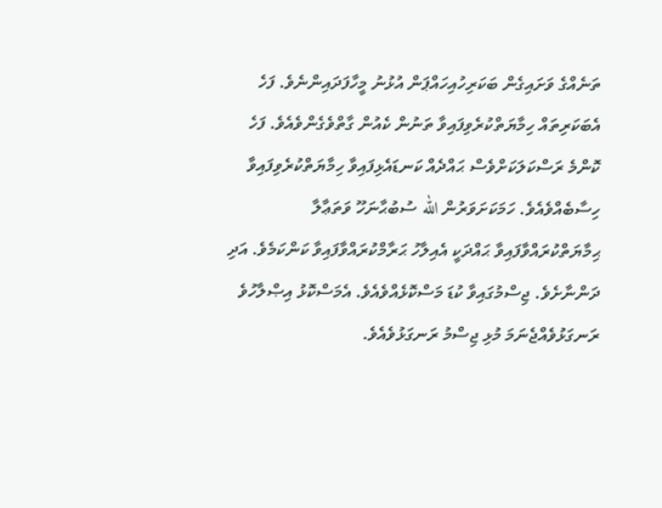ތަނެއްގެ ވަށައިގެން ބަކަރިހުއިހައްޕަން އުޅުނު މީހާފަދައިންނެވެ. ފަހެ އެބަކަރިތައް ހިމާޔަތްކުރެވިފައިވާ ތަނުން ކެއުން ގާތްވެގެންވެއެވެ. ފަހެ ކޮންމެ ރަސްކަލަކަށްވެސް ޙައްދެއް ކަނޑައެޅިފައިވާ ހިމާޔަތްކުރެވިފައިވާ ހިސާބެއްވެއެވެ. ހަމަކަށަވަރުން الله ސުބުޙާނަހޫ ވަތަޢާލާ ޙިމާޔަތްކުރައްވާފައިވާ ޙައްދަކީ އެއިލާހު ޙަރާމްކުރައްވާފައިވާ ކަންކަމެވެ. އަދި ދަންނާށެވެ. ޖިސްމުގައިވާ ކުޑަ މަސްކޮޅެއްވެއެވެ. އެމަސްކޮޅު އިޞްލާހުވެ ރަނގަޅުވެއްޖެނަމަ މުޅި ޖިސްމު ރަނގަޅުވެއެވެ.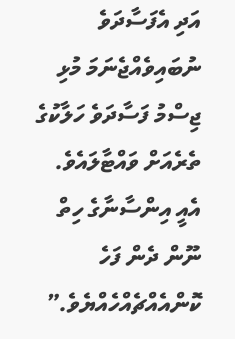އަދި އެފަސާދަވެ ނުބައިވެއްޖެނަމަ މުޅި ޖިސްމު ފަސާދަވެ ހަލާކުގެ ތެރެއަށް ވައްޓާލައެވެ. އެއީ އިންސާނާގެ ހިތް ނޫން ދެން ފަހެ ކޮންއެއްޗެއްހެއްޔެވެ.”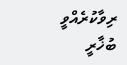ރިވާކުރެއްވީ ބުޚާރީ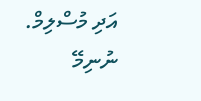އަދި މުސްލިމް.
ނުނިމޭ